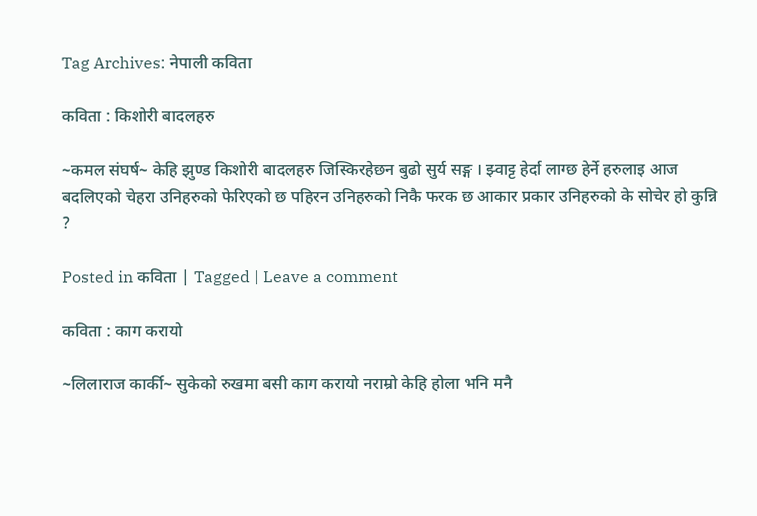Tag Archives: नेपाली कविता

कविता : किशोरी बादलहरु

~कमल संघर्ष~ केहि झुण्ड किशोरी बादलहरु जिस्किरहेछन बुढो सुर्य सङ्ग । झ्वाट्ट हेर्दा लाग्छ हेर्ने हरुलाइ आज बदलिएको चेहरा उनिहरुको फेरिएको छ पहिरन उनिहरुको निकै फरक छ आकार प्रकार उनिहरुको के सोचेर हो कुन्नि ?

Posted in कविता | Tagged | Leave a comment

कविता : काग करायो

~लिलाराज कार्की~ सुकेको रुखमा बसी काग करायो नराम्रो केहि होला भनि मनै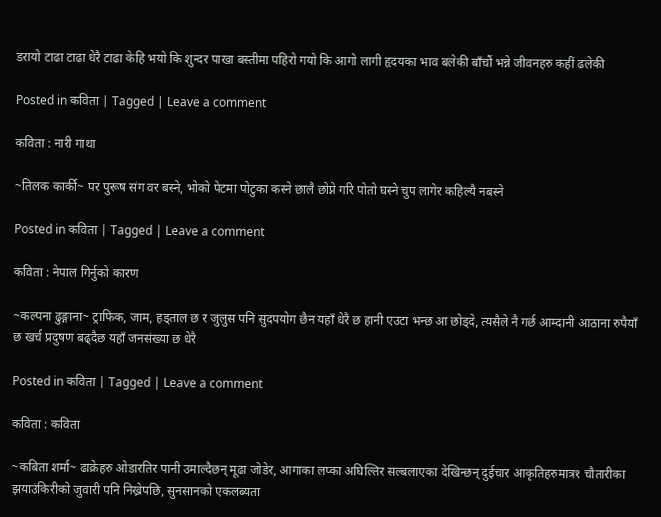डरायो टाढा टाढा धेरै टाढा केहि भयो कि शुन्दर पाखा बस्तीमा पहिरो गयो कि आगो लागी हृदयका भाव बलेकी बाँचौं भन्ने जीवनहरु कहीं ढलेकी

Posted in कविता | Tagged | Leave a comment

कविता : नारी गाथा

~तिलक कार्की~ पर पुरूष संग वर बस्ने, भोको पेटमा पोटुका कस्ने छालै छोप्ने गरि पोतो घस्ने चुप लागेर कहिल्यै नबस्ने

Posted in कविता | Tagged | Leave a comment

कविता : नेपाल गिर्नुको कारण

~कल्पना ढुङ्गाना~ ट्राफिक, जाम, हड्ताल छ र जुलुस पनि सुदपयोग छैन यहाँ धेरै छ हानी एउटा भन्छ आ छोड्दे, त्यसैले नै गर्छ आम्दानी आठाना रुपैयाँ छ खर्च प्रदुषण बढ्दैछ यहाँ जनसंख्या छ धेरै

Posted in कविता | Tagged | Leave a comment

कविता : कविता

~कबिता शर्मा~ ढाक्रेहरु ओडारतिर पानी उमाल्दैछन् मूढा जोडेर, आगाका लप्का अघिल्तिर सल्बलाएका देखिन्छन् दुईचार आकृतिहरुमात्र१ चौतारीका झयाउंकिरीको जुवारी पनि निख्रेपछि, सुनसानको एकलब्यता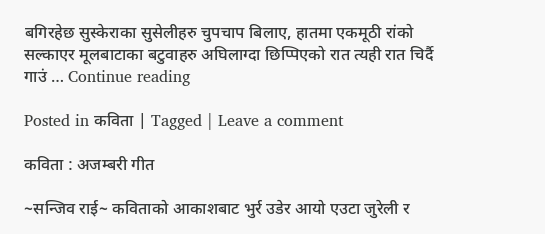बगिरहेछ सुस्केराका सुसेलीहरु चुपचाप बिलाए, हातमा एकमूठी रांको सल्काएर मूलबाटाका बटुवाहरु अघिलाग्दा छिप्पिएको रात त्यही रात चिर्दै गाउं … Continue reading

Posted in कविता | Tagged | Leave a comment

कविता : अजम्बरी गीत

~सन्जिव राई~ कविताको आकाशबाट भुर्र उडेर आयो एउटा जुरेली र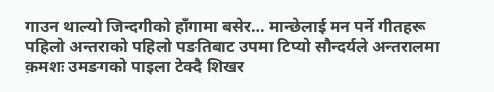गाउन थाल्यो जिन्दगीको हाँगामा बसेर… मान्छेलाई मन पर्ने गीतहरू पहिलो अन्तराको पहिलो पङतिबाट उपमा टिप्यो सौन्दर्यले अन्तरालमा क़मशः उमङगको पाइला टेक्दै शिखर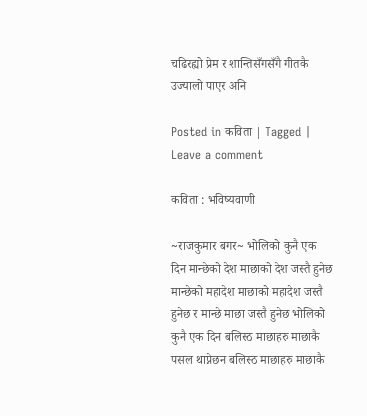चढिरह्यो प्रेम र शान्तिसँगसँगै गीतकै उज्यालो पाएर अनि

Posted in कविता | Tagged | Leave a comment

कविता : भविष्यवाणी

~राजकुमार बगर~ भोलिको कुनै एक दिन मान्छेको देश माछाको देश जस्तै हुनेछ मान्छेको महादेश माछाको महादेश जस्तै हुनेछ र मान्छे माछा जस्तै हुनेछ भोलिको कुनै एक दिन बलिस्ठ माछाहरु माछाकै पसल थाप्नेछन बलिस्ठ माछाहरु माछाकै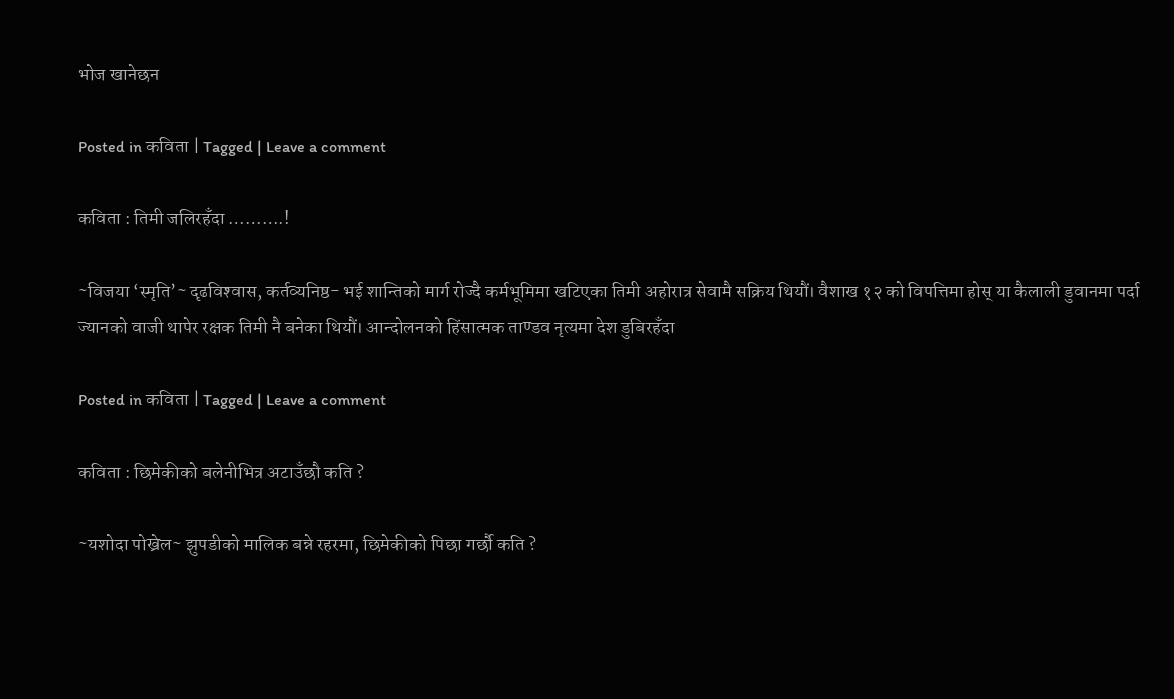भोज खानेछन

Posted in कविता | Tagged | Leave a comment

कविता : तिमी जलिरहँदा ……….!

~विजया ‘स्मृति’~ दृढविश्‍वास, कर्तव्यनिष्ठ- भई शान्तिको मार्ग रोज्दै कर्मभूमिमा खटिएका तिमी अहोरात्र सेवामै सक्रिय थियौं। वैशाख १२ को विपत्तिमा होस् या कैलाली डुवानमा पर्दा ज्यानको वाजी थापेर रक्षक तिमी नै बनेका थियौं। आन्दोलनको हिंसात्मक ताण्डव नृत्यमा देश डुबिरहँदा

Posted in कविता | Tagged | Leave a comment

कविता : छिमेकीको बलेनीभित्र अटाउँछौ कति ?

~यशोदा पोख्रेल~ झुपडीको मालिक बन्ने रहरमा, छिमेकीको पिछा गर्छौ कति ?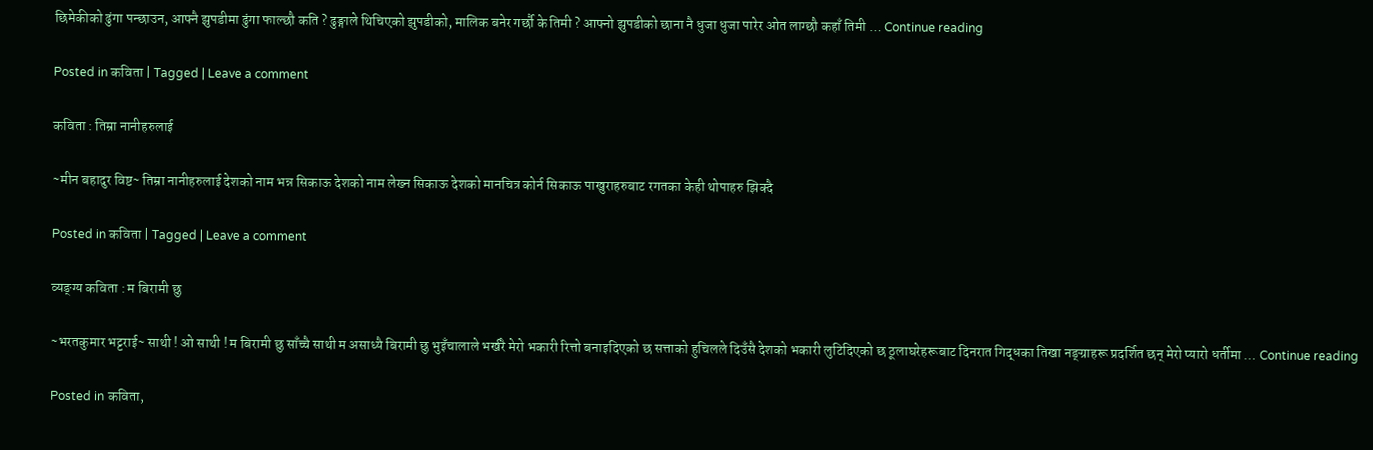छिमेकीको ढुंगा पन्छाउन, आफ्नै झुपडीमा ढुंगा फाल्छौ कति ? ढुङ्गाले थिचिएको झुपडीको, मालिक बनेर गर्छौ के तिमी ? आफ्नो झुपडीको छाना नै धुजा धुजा पारेर ओत लाग्छौ कहाँ तिमी … Continue reading

Posted in कविता | Tagged | Leave a comment

कविता : तिम्रा नानीहरुलाई

~मीन बहादुर विष्ट~ तिम्रा नानीहरुलाई देशको नाम भन्न सिकाऊ देशको नाम लेख्न सिकाऊ देशको मानचित्र कोर्न सिकाऊ पाखुराहरुबाट रगतका केही थोपाहरु झिक्दै

Posted in कविता | Tagged | Leave a comment

व्यङ्ग्य कविता : म बिरामी छु

~भरतकुमार भट्टराई~ साथी ! ओ साथी ! म बिरामी छु साँच्चै साथी म असाध्यै बिरामी छु भुइँचालाले भर्खरै मेरो भकारी रित्तो बनाइदिएको छ सत्ताको हुचिलले दिउँसै देशको भकारी लुटिदिएको छ ठूलाघरेहरूबाट दिनरात गिद्धका तिखा नङ्ग्राहरू प्रदर्शित छन् मेरो प्यारो धर्तीमा … Continue reading

Posted in कविता,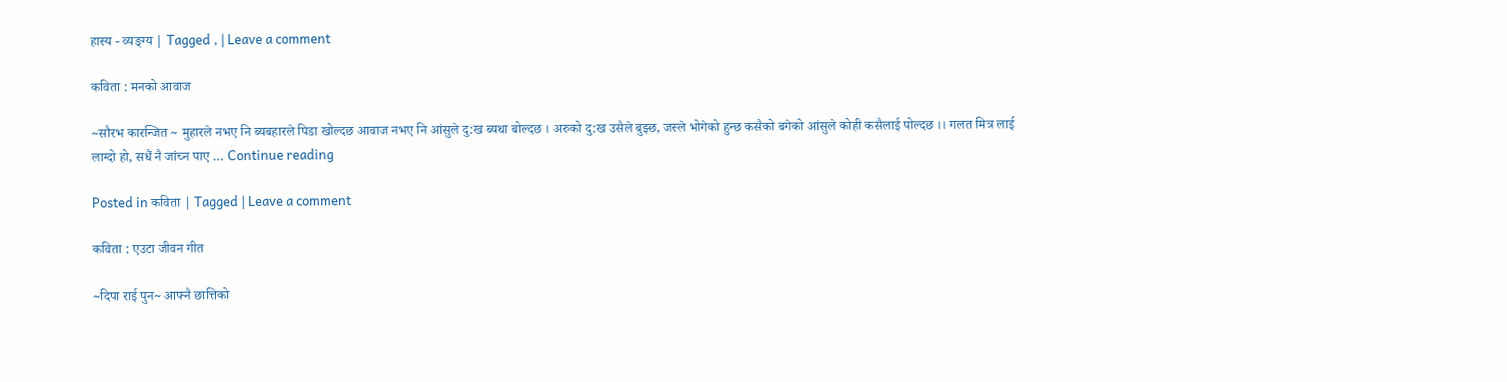हास्य - व्यङ्ग्य | Tagged , | Leave a comment

कविता : मनको आवाज

~सौरभ कारन्जित ~ मुहारले नभए नि ब्यबहारले पिडा खोल्दछ आवाज नभए नि आंसुले दु:ख ब्यथा बोल्दछ । अरुको दु:ख उसैले बुझ्छ, जस्ले भोगेको हुन्छ कसैको बगेको आंसुले कोही कसैलाई पोल्दछ ।। गलत मित्र लाई लाग्दो हो, सधैं नै जांच्न पाए … Continue reading

Posted in कविता | Tagged | Leave a comment

कविता : एउटा जीवन गीत

~दिपा राई पुन~ आफ्नै छात्तिको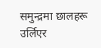समुन्द्रमा छालहरू उर्लिएर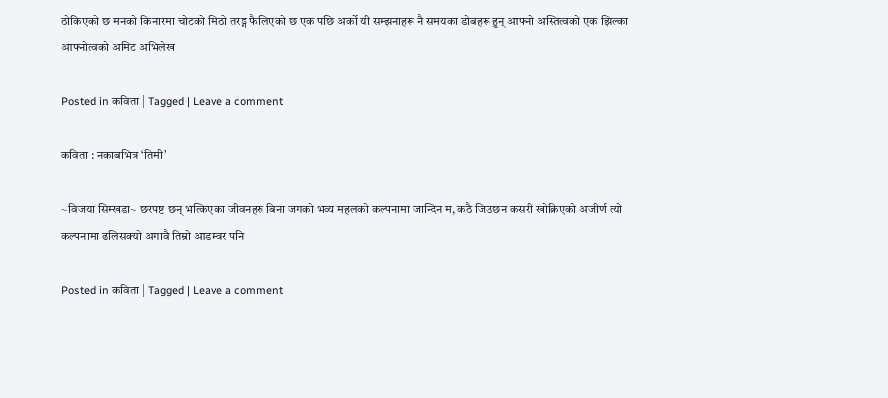ठोकिएको छ मनको किनारमा चोटको मिठो तरड्ग फैलिएको छ एक पछि अर्को यी सम्झनाहरू नै समयका डोबहरू हुन् आफ्नो अस्तित्वको एक झिल्का आफ्नोत्वको अमिट अभिलेख

Posted in कविता | Tagged | Leave a comment

कविता : नकाबभित्र ‘तिमी’

~विजया सिम्खडा~ छरपष्ट छन् भत्किएका जीवनहरु बिना जगको भव्य महलको कल्पनामा जान्दिन म, कठै जिउछन कसरी खोक्रिएको अजीर्ण त्यो कल्पनामा ढलिसक्यो अगावै तिम्रो आडम्वर पनि

Posted in कविता | Tagged | Leave a comment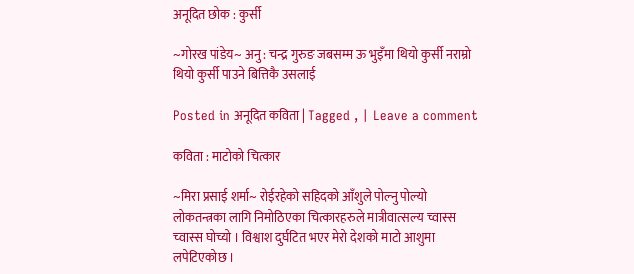अनूदित छोक : कुर्सी

~गोरख पांडेय~ अनु : चन्द्र गुरुङ जबसम्म ऊ भुइँमा थियो कुर्सी नराम्रो थियो कुर्सी पाउने बित्तिकै उसलाई

Posted in अनूदित कविता | Tagged , | Leave a comment

कविता : माटोको चित्कार

~मिरा प्रसाई शर्मा~ रोईरहेको सहिदको आँशुले पोल्नु पोल्यो लोकतन्त्रका लागि निमोठिएका चित्कारहरुले मात्रीवात्सल्य च्वास्स च्वास्स घोच्यो । विश्वाश दुर्घटित भएर मेरो देशको माटो आशुमा लपेटिएकोछ ।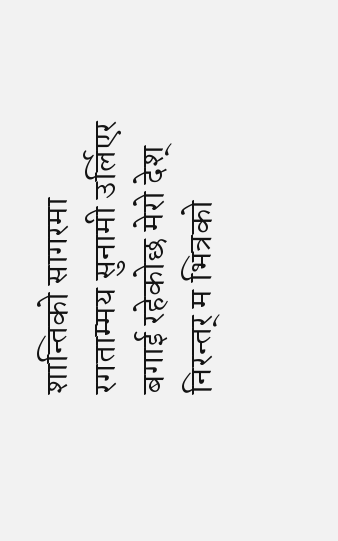शान्तिको सागरमा रगताम्मय सुनामी उर्लिएर बगाई रहेकोछ मेरो देश् निरन्तर् म भित्रको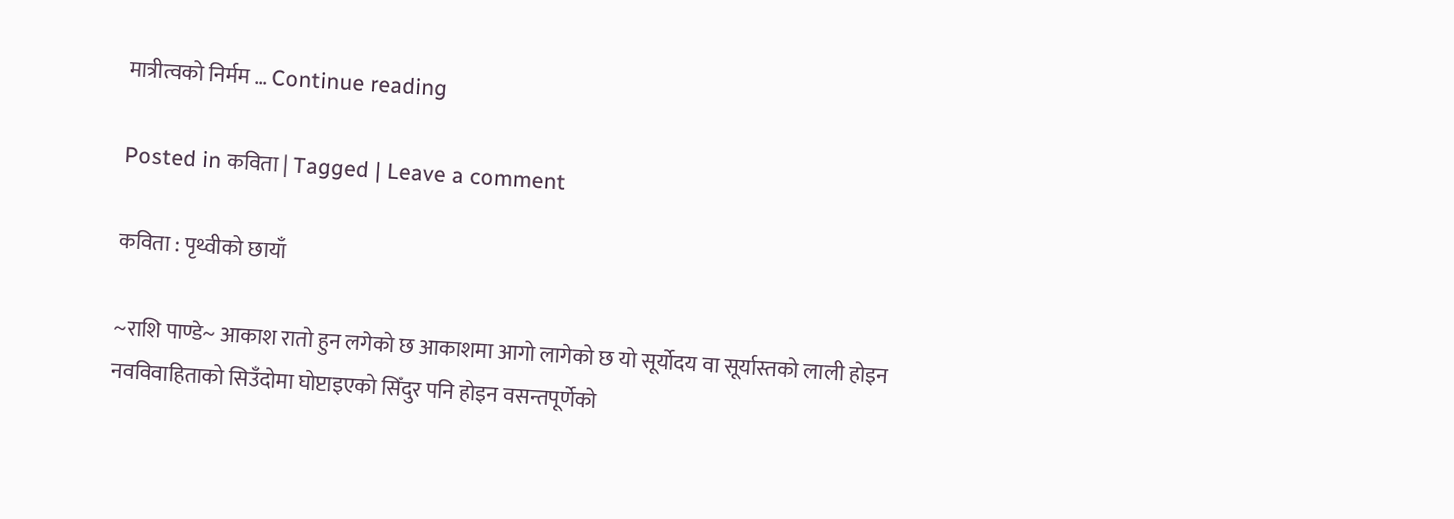मात्रीत्वको निर्मम … Continue reading

Posted in कविता | Tagged | Leave a comment

कविता : पृथ्वीको छायाँ

~राशि पाण्डे~ आकाश रातो हुन लगेको छ आकाशमा आगो लागेको छ यो सूर्योदय वा सूर्यास्तको लाली होइन नवविवाहिताको सिउँदोमा घोप्टाइएको सिँदुर पनि होइन वसन्तपूर्णेको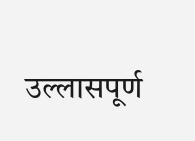उल्लासपूर्ण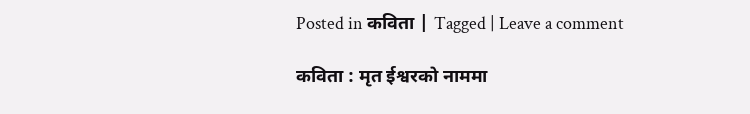Posted in कविता | Tagged | Leave a comment

कविता : मृत ईश्वरको नाममा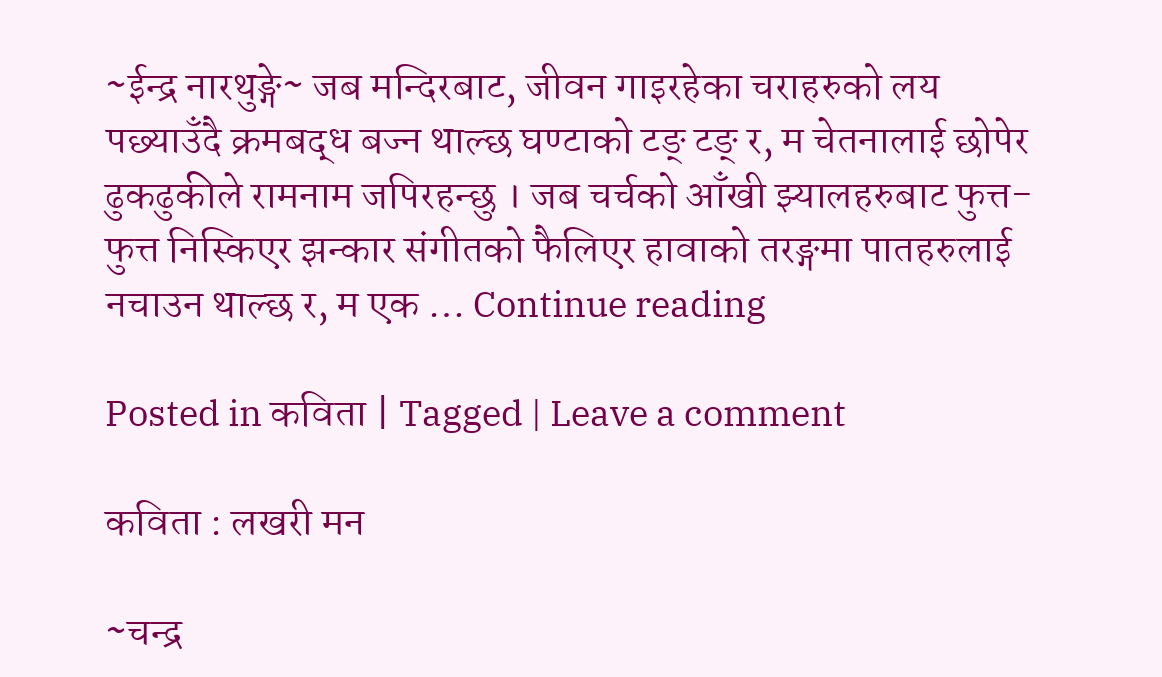~ईन्द्र नारथुङ्गे~ जब मन्दिरबाट, जीवन गाइरहेका चराहरुको लय पछ्याउँदै क्रमबद्ध बज्न थाल्छ घण्टाको टङ् टङ् र, म चेतनालाई छोपेर ढुकढुकीले रामनाम जपिरहन्छु । जब चर्चको आँखी झ्यालहरुबाट फुत्त-फुत्त निस्किएर झन्कार संगीतको फैलिएर हावाको तरङ्गमा पातहरुलाई नचाउन थाल्छ र, म एक … Continue reading

Posted in कविता | Tagged | Leave a comment

कविता : लखरी मन

~चन्द्र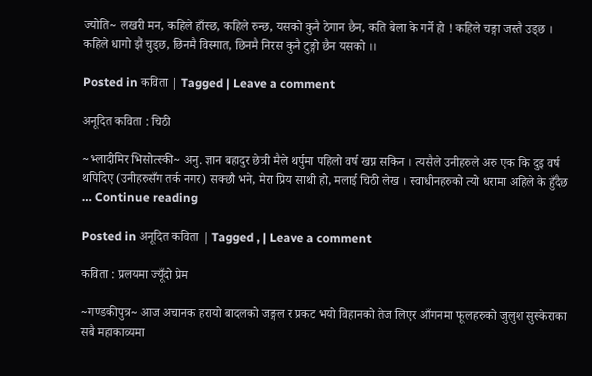ज्योति~ लखरी मन, कहिले हाँस्छ, कहिले रुन्छ, यसको कुनै ठेगान छैन, कति बेला के गर्ने हो ! कहिले चङ्गा जस्तै उड्छ । कहिले धागो झैं चुड्छ, छिनमै विस्मात, छिनमै निरस कुनै टुङ्गो छैन यसको ।।

Posted in कविता | Tagged | Leave a comment

अनूदित कविता : चिठी

~भ्लादीमिर भिसोत्स्की~ अनु. ज्ञान बहादुर छेत्री मैले थर्पुमा पहिलो वर्ष खप्न सकिन । त्यसैले उनीहरुले अरु एक कि दुइ वर्ष थपिदिए (उनीहरुसँग तर्क नगर) सक्छौ भने, मेरा प्रिय साथी हो, मलाई चिठी लेख । स्वाधीनहरुको त्यो धरामा अहिले के हुँदैछ … Continue reading

Posted in अनूदित कविता | Tagged , | Leave a comment

कविता : प्रलयमा ज्यूँदो प्रेम

~गण्डकीपुत्र~ आज अचानक हरायो बादलको जङ्गल र प्रकट भयो विहानको तेज लिएर आँगनमा फूलहरुको जुलुश सुस्केराका सबै महाकाव्यमा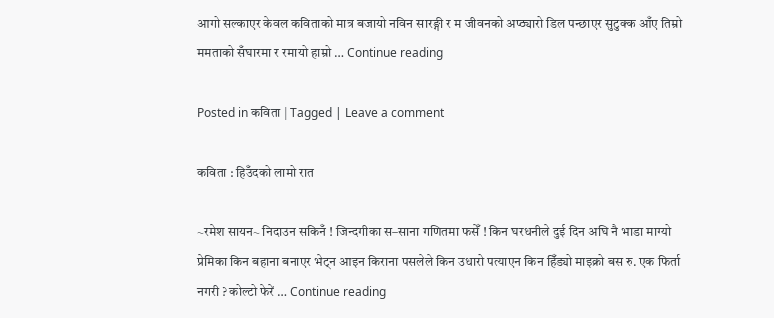आगो सल्काएर केवल कविताको मात्र बजायो नविन सारङ्गी र म जीवनको अप्ठ्यारो डिल पन्छाएर सुटुक्क आँए तिम्रो ममताको सँघारमा र रमायो हाम्रो … Continue reading

Posted in कविता | Tagged | Leave a comment

कविता : हिउँदको लामो रात

~रमेश सायन~ निदाउन सकिनँ ! जिन्दगीका स–साना गणितमा फसेँ ! किन घरधनीले दुई दिन अघि नै भाडा माग्यो प्रेमिका किन बहाना बनाएर भेट्न आइन किराना पसलेले किन उधारो पत्याएन किन हिँड्यो माइक्रो बस रु. एक फिर्ता नगरी ? कोल्टो फेरें … Continue reading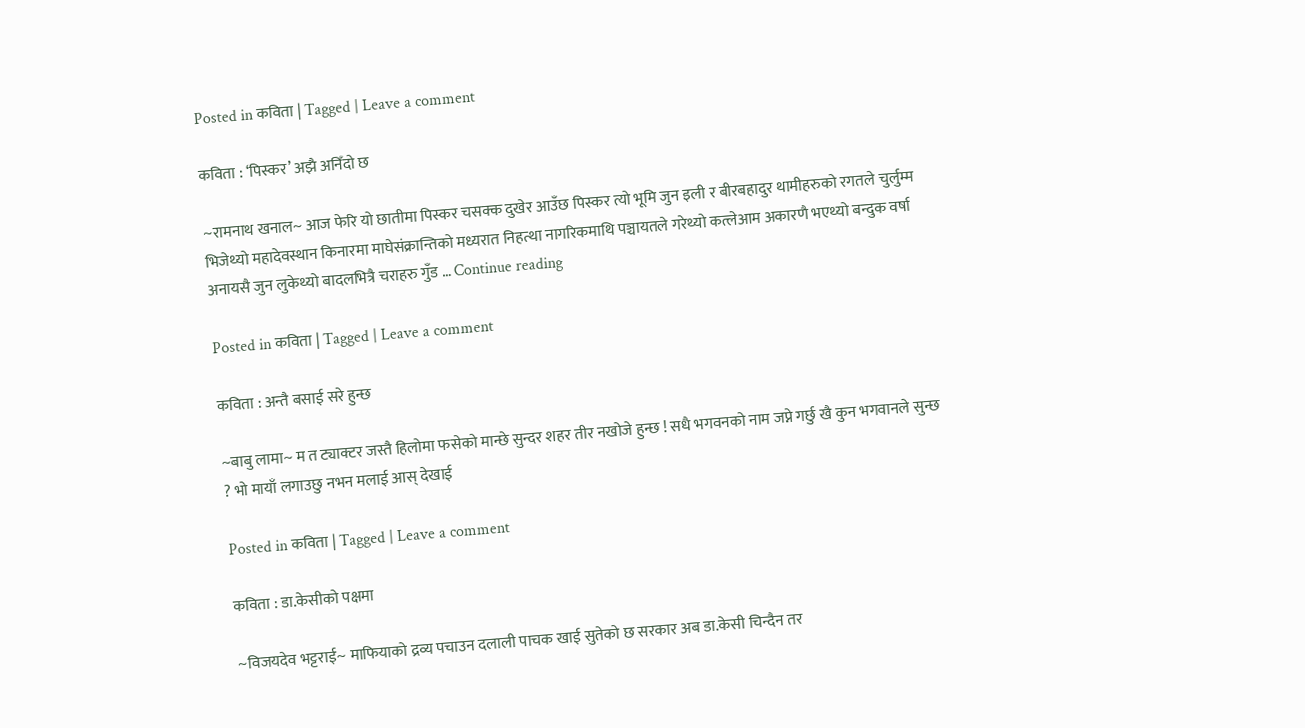Posted in कविता | Tagged | Leave a comment

कविता : ‘पिस्कर’ अझै अनिँदो छ

~रामनाथ खनाल~ आज फेरि यो छातीमा पिस्कर चसक्क दुखेर आउँछ पिस्कर त्यो भूमि जुन इली र बीरबहादुर थामीहरुको रगतले चुर्लुम्म भिजेथ्यो महादेवस्थान किनारमा माघेसंक्रान्तिको मध्यरात निहत्था नागरिकमाथि पञ्चायतले गरेथ्यो कत्लेआम अकारणै भएथ्यो बन्दुक वर्षा अनायसै जुन लुकेथ्यो बादलभित्रै चराहरु गुँड … Continue reading

Posted in कविता | Tagged | Leave a comment

कविता : अन्तै बसाई सरे हुन्छ

~बाबु लामा~ म त ट्याक्टर जस्तै हिलोमा फसेको मान्छे सुन्दर शहर तीर नखोजे हुन्छ ! सधै भगवनको नाम जप्ने गर्छु खै कुन भगवानले सुन्छ ? भो मायाँ लगाउछु नभन मलाई आस् देखाई

Posted in कविता | Tagged | Leave a comment

कविता : डा.केसीको पक्षमा

~विजयदेव भट्टराई~ माफियाको द्रव्य पचाउन दलाली पाचक खाई सुतेको छ सरकार अब डा.केसी चिन्दैन तर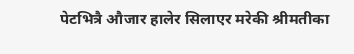पेटभित्रै औजार हालेर सिलाएर मरेकी श्रीमतीका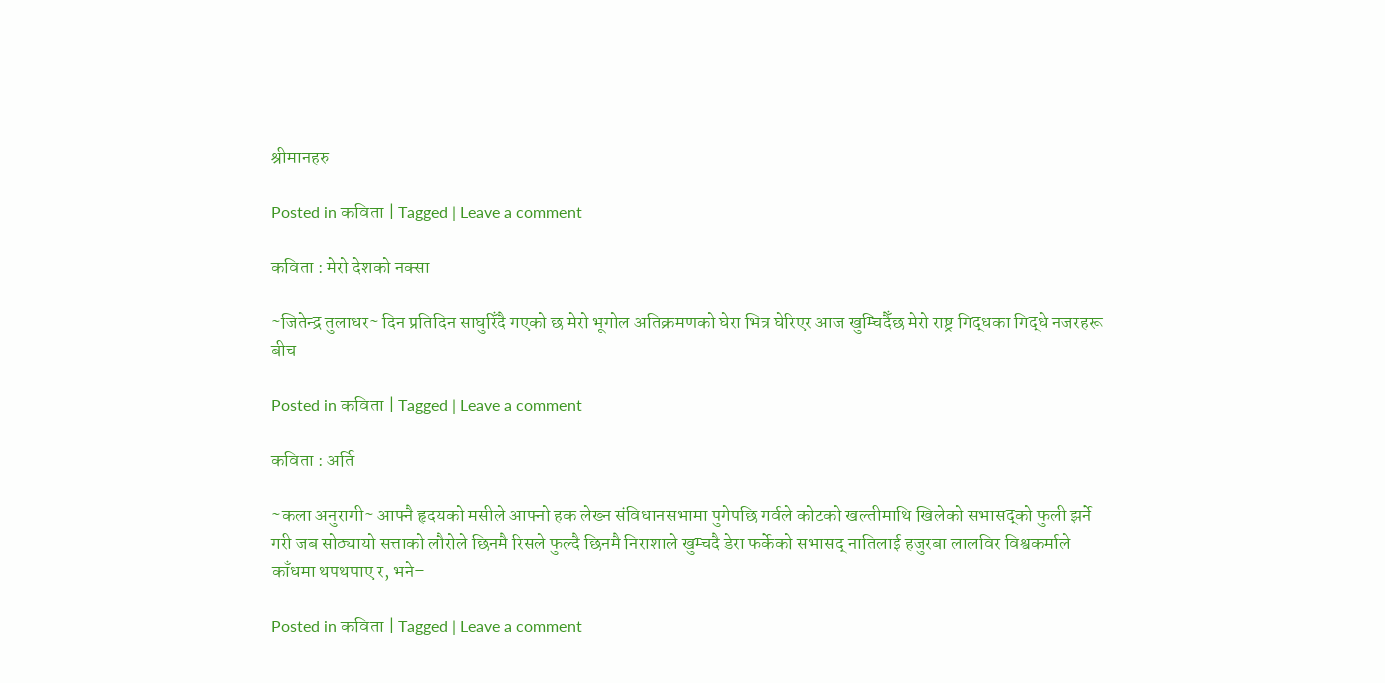श्रीमानहरु

Posted in कविता | Tagged | Leave a comment

कविता : मेरो देशको नक्सा

~जितेन्द्र तुलाधर~ दिन प्रतिदिन साघुरिँदै गएको छ मेरो भूगोल अतिक्रमणको घेरा भित्र घेरिएर आज खुम्चिदैँछ मेरो राष्ट्र गिद्धका गिद्धे नजरहरू बीच

Posted in कविता | Tagged | Leave a comment

कविता : अर्ति

~कला अनुरागी~ आफ्नै हृदयको मसीले आफ्नो हक लेख्न संविधानसभामा पुगेपछि गर्वले कोटको खल्तीमाथि खिलेको सभासद्को फुली झर्ने गरी जब सोठ्यायो सत्ताको लौरोले छिनमै रिसले फुल्दै छिनमै निराशाले खुम्चदै डेरा फर्केको सभासद् नातिलाई हजुरबा लालविर विश्वकर्माले काँधमा थपथपाए र, भने–

Posted in कविता | Tagged | Leave a comment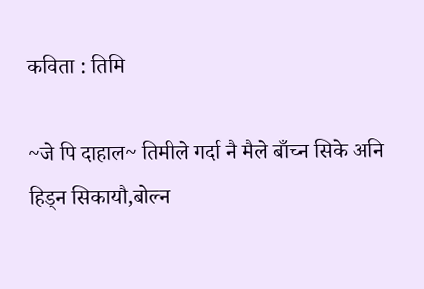कविता : तिमि

~जे पि दाहाल~ तिमीले गर्दा नै मैले बाँच्न सिके अनि हिड्न सिकायौ,बोल्न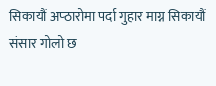सिकायौं अप्ठारोमा पर्दा गुहार माग्न सिकायौं संसार गोलो छ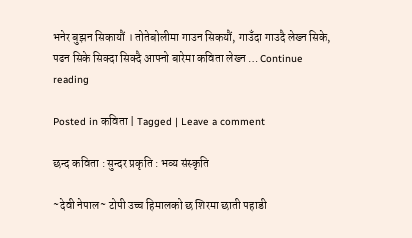भनेर बुझन सिकायौं । तोतेबोलीमा गाउन सिकयौं, गाउँदा गाउदै लेख्न सिके, पढन सिके सिक्दा सिक्दै आफ्नो बारेमा कविता लेख्न … Continue reading

Posted in कविता | Tagged | Leave a comment

छन्द कविता : सुन्दर प्रकृति : भव्य संस्कृति

~देवी नेपाल~ टोपी उच्च हिमालको छ शिरमा छाती पहाडी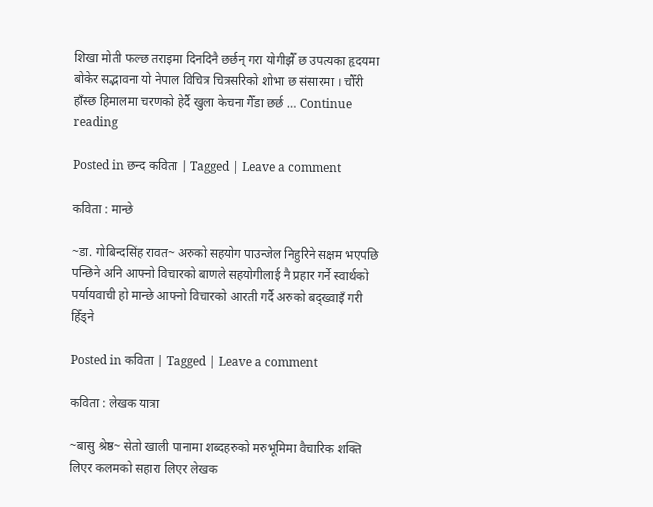शिखा मोती फल्छ तराइमा दिनदिनै छर्छन् गरा योगीझैँ छ उपत्यका हृदयमा बोकेर सद्भावना यो नेपाल विचित्र चित्रसरिको शोभा छ संसारमा । चौँरी हाँस्छ हिमालमा चरणको हेर्दै खुला केचना गैँडा छर्छ … Continue reading

Posted in छन्द कविता | Tagged | Leave a comment

कविता : मान्छे

~डा. गोबिन्दसिंह रावत~ अरुको सहयोग पाउन्जेल निहुरिने सक्षम भएपछि पन्छिने अनि आफ्नो विचारको बाणले सहयोगीलाई नै प्रहार गर्ने स्वार्थको पर्यायवाची हो मान्छे आफ्नो विचारको आरती गर्दै अरुको बद्ख्वाइँ गरी हिँड्ने

Posted in कविता | Tagged | Leave a comment

कविता : लेखक यात्रा

~बासु श्रेष्ठ~ सेतो खाली पानामा शब्दहरुको मरुभूमिमा वैचारिक शक्ति लिएर कलमको सहारा लिएर लेखक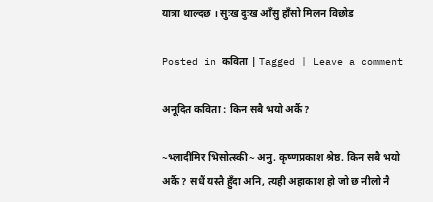यात्रा थाल्दछ । सुःख दुःख आँसु हाँसो मिलन विछोड

Posted in कविता | Tagged | Leave a comment

अनूदित कविता : किन सबै भयो अर्कै?

~भ्लादीमिर भिसोत्स्की~ अनु. कृष्णप्रकाश श्रेष्ठ. किन सबै भयो अर्कै ? सधैं यस्तै हुँदा अनि, त्यही अहाकाश हो जो छ नीलो नै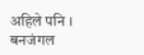अहिले पनि । बनजंगल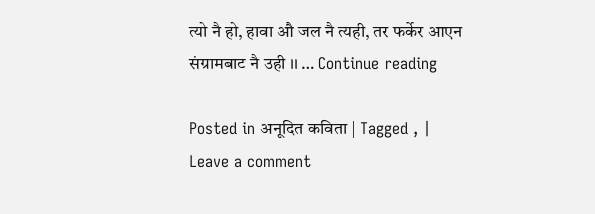त्यो नै हो, हावा औ जल नै त्यही, तर फर्केर आएन संग्रामबाट नै उही ।। … Continue reading

Posted in अनूदित कविता | Tagged , | Leave a comment